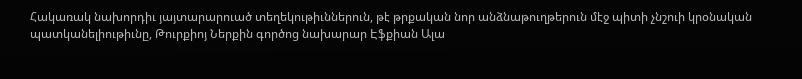Հակառակ նախորդիւ յայտարարուած տեղեկութիւններուն, թէ թրքական նոր անձնաթուղթերուն մէջ պիտի չնշուի կրօնական պատկանելիութիւնը, Թուրքիոյ Ներքին գործոց նախարար Էֆքիան Ալա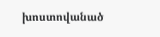խոստովանած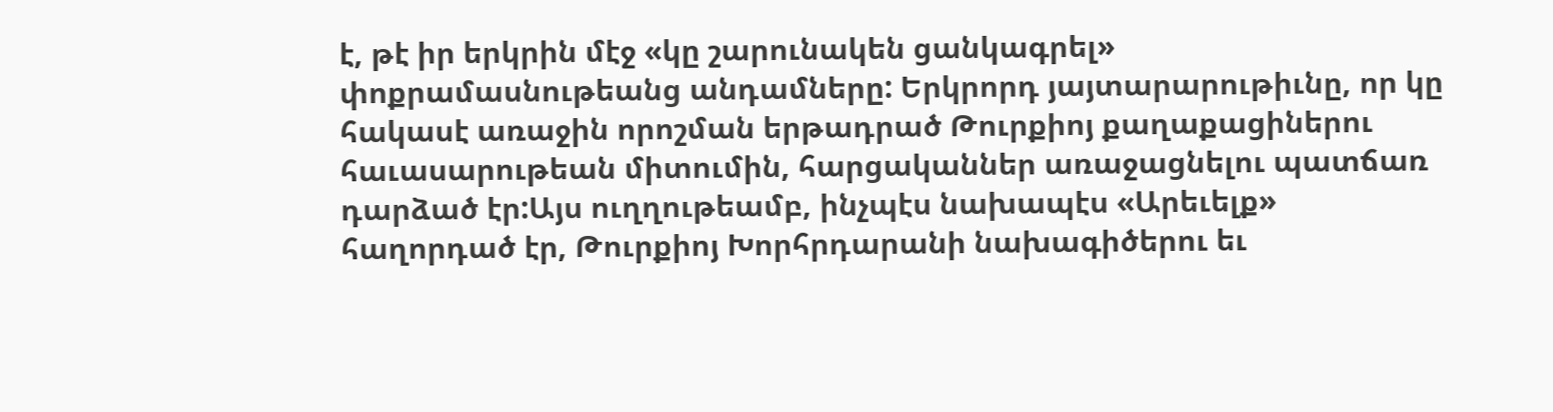է, թէ իր երկրին մէջ «կը շարունակեն ցանկագրել» փոքրամասնութեանց անդամները: Երկրորդ յայտարարութիւնը, որ կը հակասէ առաջին որոշման երթադրած Թուրքիոյ քաղաքացիներու հաւասարութեան միտումին, հարցականներ առաջացնելու պատճառ դարձած էր:Այս ուղղութեամբ, ինչպէս նախապէս «Արեւելք» հաղորդած էր, Թուրքիոյ Խորհրդարանի նախագիծերու եւ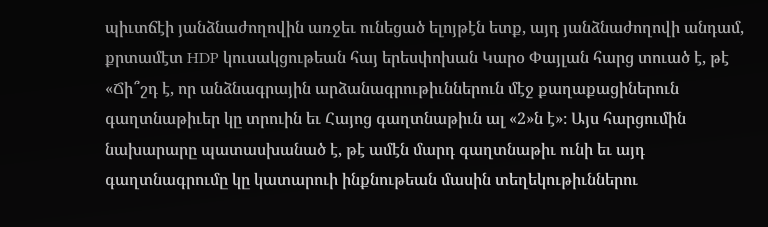պիւտճէի յանձնաժողովին առջեւ ունեցած ելոյթէն ետք, այդ յանձնաժողովի անդամ, քրտամէտ HDP կուսակցութեան հայ երեսփոխան Կարօ Փայլան հարց տուած է, թէ «Ճի՞շդ է, որ անձնագրային արձանագրութիւններուն մէջ քաղաքացիներուն գաղտնաթիւեր կը տրուին եւ Հայոց գաղտնաթիւն ալ «2»ն է»։ Այս հարցումին նախարարը պատասխանած է, թէ ամէն մարդ գաղտնաթիւ ունի եւ այդ գաղտնագրումը կը կատարուի ինքնութեան մասին տեղեկութիւններու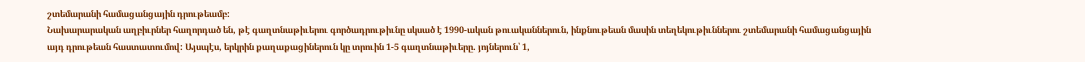շտեմարանի համացանցային դրութեամբ:
Նախարարական աղբիւրներ հաղորդած են, թէ գաղտնաթիւերու գործադրութիւնը սկսած է 1990-ական թուականներուն, ինքնութեան մասին տեղեկութիւններու շտեմարանի համացանցային այդ դրութեան հաստատումով: Այսպէս, երկրին քաղաքացիներուն կը տրուին 1-5 գաղտնաթիւերը. յոյներուն՝ 1,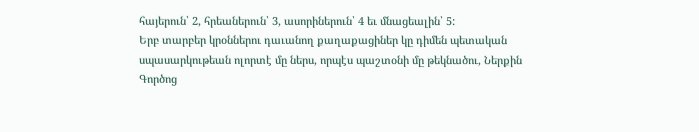հայերուն՝ 2, հրեաներուն՝ 3, ասորիներուն՝ 4 եւ մնացեալին՝ 5:
Երբ տարբեր կրօններու դաւանող քաղաքացիներ կը դիմեն պետական սպասարկութեան ոլորտէ մը ներս, որպէս պաշտօնի մը թեկնածու, Ներքին Գործոց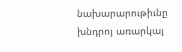նախարարութիւնը խնդրոյ առարկայ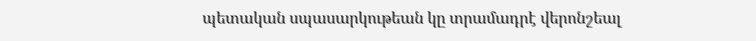պետական սպասարկութեան կը տրամադրէ վերոնշեալ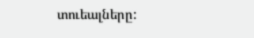տուեալները: